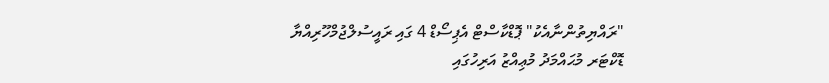"ރައްޔިތުންނާއެކު" ޕޮޑްކާސްޓް އެޕިސޯޑް 4 ގައި ރައީސުލްޖުމްހޫރިއްޔާ ޑޮކްޓަރ މުޙައްމަދު މުޢިއްޒު އަރިހުގައި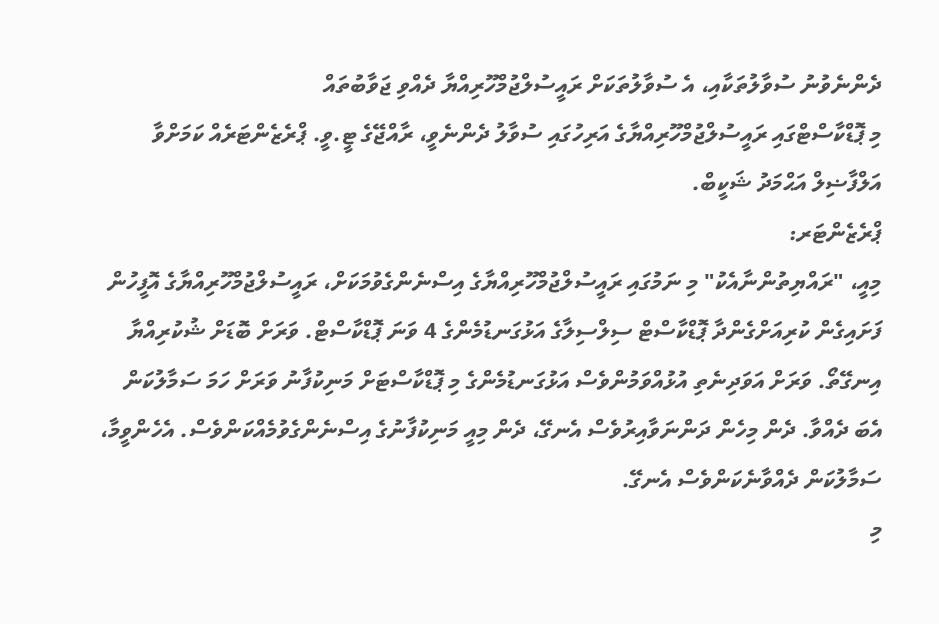ދެންނެވުނު ސުވާލުތަކާއި، އެ ސުވާލުތަކަށް ރައީސުލްޖުމްހޫރިއްޔާ ދެއްވި ޖަވާބުތައް
މި ޕޮޑްކާސްޓްގައި ރައީސުލްޖުމްހޫރިއްޔާގެ އަރިހުގައި ސުވާލު ދެންނެވީ، ރާއްޖޭގެ ޓީ.ވީ. ޕްރެޒެންޓަރެއް ކަމަށްވާ އަލްފާޟިލް އަޙްމަދު ޝަކީބް.
ޕްރެޒެންޓަރ:
މިއީ، "ރައްޔިތުންނާއެކު" މި ނަމުގައި ރައީސުލްޖުމްހޫރިއްޔާގެ އިސްނެންގެވުމަކަށް، ރައީސުލްޖުމްހޫރިއްޔާގެ އޮފީހުން ފަށައިގެން ކުރިއަށްގެންދާ ޕޮޑްކާސްޓް ސިލްސިލާގެ އަޅުގަނޑުމެންގެ 4 ވަނަ ޕޮޑްކާސްޓް. ވަރަށް ބޮޑަށް ޝުކުރިއްޔާ އިނގޭތޯ. ވަރަށް އަވަދިނެތި އުޅުއްވަމުންވެސް އަޅުގަނޑުމެންގެ މި ޕޮޑްކާސްޓަށް މަނިކުފާނު ވަރަށް ހަމަ ސަމާލުކަން އެބަ ދެއްވާ. ދެން މިހެން ދަންނަވާއިރުވެސް އެނގޭ، ދެން މިއީ މަނިކުފާނުގެ އިސްނެންގެވުމެއްކަންވެސް. އެހެންވީމާ، ސަމާލުކަން ދެއްވާނެކަންވެސް އެނގޭ.
މި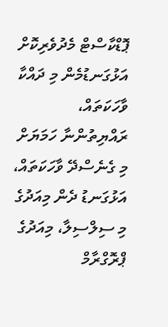ޕޮޑްކާސްޓް މެދުވެރިކޮށް އަޅުގަނޑުމެން މި ދައްކާ ވާހަކަތައް، ރައްޔިތުންނާ ހަމަޔަށް މި ގެނެސްދޭ ވާހަކަތައް، އަޅުގަނޑު ދެން މިއަދުގެ މި ސިލްސިލާ، މިއަދުގެ ޕްރޮގްރާމް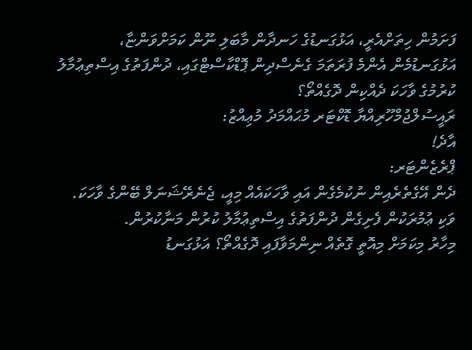ފަށަމުން ހިތަށްއެރީ، އަޅުގަނޑުގެ ހަނދާން މާބަލި ނޫން ކަމަށްވަންޏާ، އަޅުގަނޑުމެން އެންމެ ފުރަތަމަ ގެނެސްދިން ޕޮޑްކާސްޓްގައި، ދުންފަތުގެ އިސްތިޢުމާލު ކުރުމުގެ ވާހަކަ ދެއްކިން ދޮގެއްތޯ؟
ރައީސުލްޖުމްހޫރިއްޔާ ޑޮކްޓަރ މުޙައްމަދު މުޢިއްޒު:
އާދެ!
ޕްރެޒެންޓަރ:
ދެން އޭގެތެރެއިން ނުކުމެގެން އައި ވާހަކައެއް މިއީ، ޖެނެރޭޝަނަލް ބޭންގެ ވާހަކަ. ވަކި ޢުމުރަކުން ފެށިގެން ދުންފަތުގެ އިސްތިޢުމާލު ކުރުން މަނާކުރުން.
މިހާރު މިކަމަށް މިއޮތީ ގޮތެއް ނިންމަވާފައި ދޮގެއްތޯ؟ އަޅުގަނޑު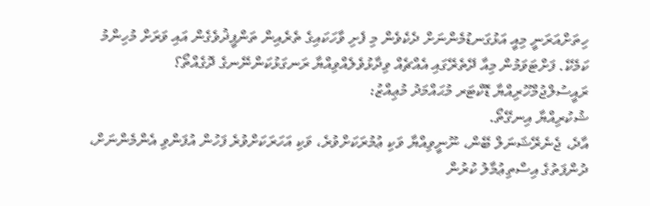ހިތަށްއަރަނީ މިއީ އަޅުގަނޑުމެންނަށް ދެކެވެން މި ފެށި ވާހަކައިގެ ތެރެއިން ތަންފީޛުވެގެން އައި ވަރަށް މުހިންމު ކަމެކޭ. ފަށްޓަވަމުން މިއާ ދޭތެރޭގައި އެއްޗެއް ވިދާޅުވެލެއްވިއްޔާ ރަނގަޅުކަންނޭނގެ ދޮގެއްތޯ؟
ރައީސުލްޖުމްހޫރިއްޔާ ޑޮކްޓަރ މުޙައްމަދު މުޢިއްޒު:
ޝުކުރިއްޔާ އިނގޭތޯ.
އާދެ، ޖެނެރޭޝަނަލް ބޭން، ނޫނީވިއްޔާ ވަކި ޢުމުރަކަށްވުރެ، ވަކި އަހަރަކަށްވުރެ ފަހުން އުފަންވި އެންމެންނަށް، ދުންފަތުގެ އިސްތިޢުމާލު ކުރުން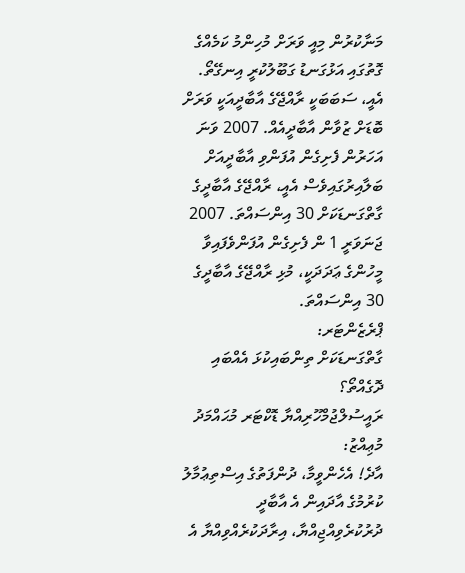މަނާކުރުން މިއީ ވަރަށް މުހިންމު ކަމެއްގެ ގޮތުގައި އަޅުގަނޑު ގަބޫލުކުރީ އިނގޭތޯ. އެއީ، ސަބަބަކީ ރާއްޖޭގެ އާބާދީއަކީ ވަރަށް ބޮޑަށް ޒުވާން އާބާދީއެއް. 2007 ވަނަ އަހަރުން ފެށިގެން އުފަންވި އާބާދީއަށް ބަލާއިރުގައިވެސް އެއީ، ރާއްޖޭގެ އާބާދީގެ ގާތްގަނޑަކަށް 30 އިންސައްތަ. 2007 ޖަނަވަރީ 1 ން ފެށިގެން އުފަންވެފައިވާ މީހުންގެ ޢަދަދަކީ، މުޅި ރާއްޖޭގެ އާބާދީގެ 30 އިންސައްތަ.
ޕްރެޒެންޓަރ:
ގާތްގަނޑަކަށް ތިންބައިކުޅަ އެއްބައި ދޮގެއްތޯ؟
ރައީސުލްޖުމްހޫރިއްޔާ ޑޮކްޓަރ މުޙައްމަދު މުޢިއްޒު:
އާދެ! އެހެންވީމާ، ދުންފަތުގެ އިސްތިޢުމާލު ކުރުމުގެ އާދައިން އެ އާބާދީ ދުރުކުރެވިއްޖިއްޔާ، އިރާދަކުރެއްވިއްޔާ އެ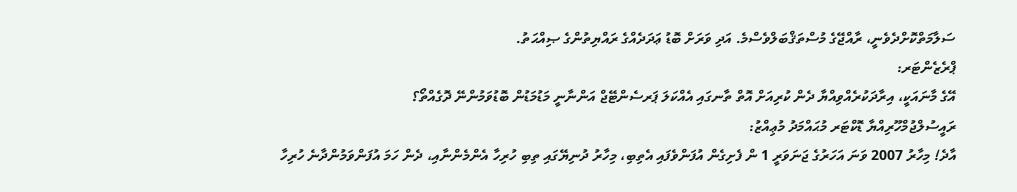ސަލާމަތްކޮށްދެވެނީ، ރާއްޖޭގެ މުސްތަޤްބަލްވެސްމެ. އަދި ވަރަށް ބޮޑު ޢަދަދެއްގެ ރައްޔިތުންގެ ޞިއްޙަތު.
ޕްރެޒެންޓަރ:
އޭގެ މާނައަކީ، އިރާދަކުރެއްވިއްޔާ ދެން ކުރިއަށް އޮތް ތާނގައި އެއްކަލަ ޕަރސެންޓޭޖް އަންނާނީ މަޑުމަޑުން ބޮޑުވަމުންނޭ ދޮގެއްތޯ؟
ރައީސުލްޖުމްހޫރިއްޔާ ޑޮކްޓަރ މުޙައްމަދު މުޢިއްޒު:
އާދެ! މިހާރު 2007 ވަނަ އަހަރުގެ ޖަނަވަރީ 1 ން ފެށިގެން އުފަންވެފައި އެތިބި، މިހާރު ދުނިޔޭގައި ތިބި ހުރިހާ އެންމެންނާއި، ދެން ހަމަ އުފަންވަމުންދާނެ ހުރިހާ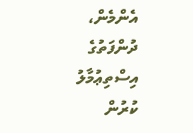އެންމެން، ދުންފަތުގެ އިސްތިޢުމާލު ކުރުން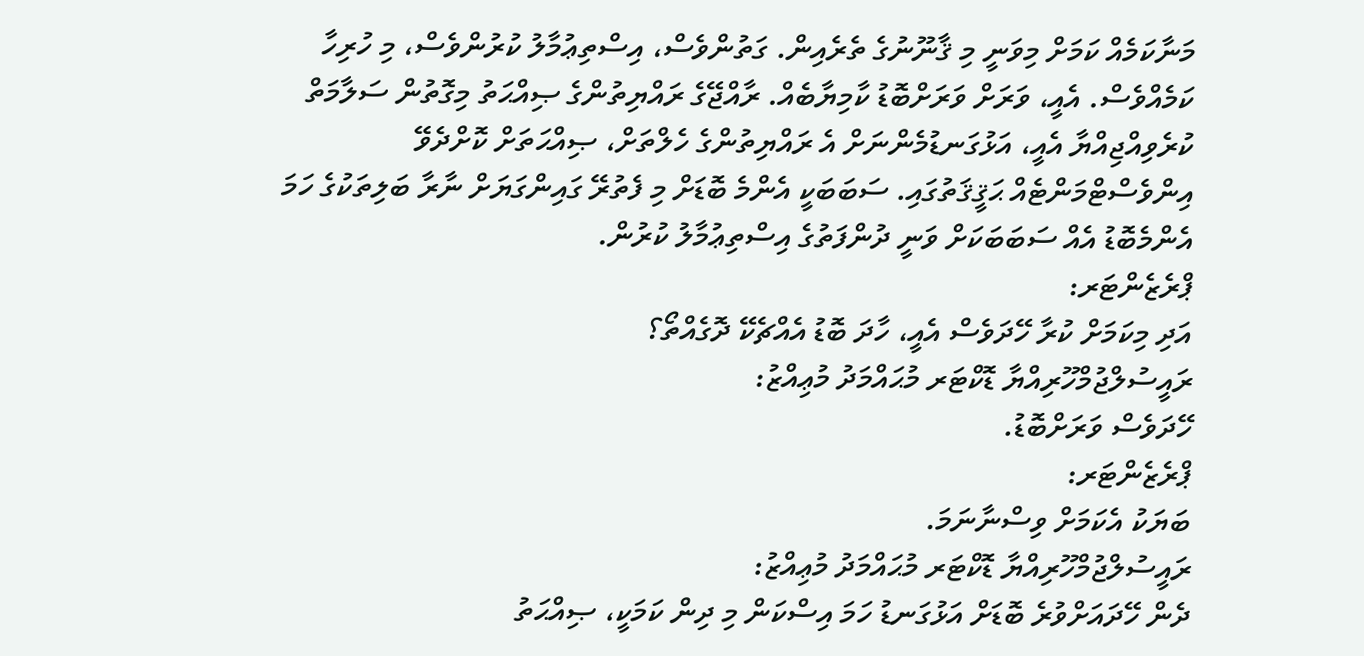މަނާކަމެއް ކަމަށް މިވަނީ މި ޤާނޫނުގެ ތެރެއިން. ގަތުންވެސް، އިސްތިޢުމާލު ކުރުންވެސް، މި ހުރިހާ ކަމެއްވެސް. އެއީ، ވަރަށް ވަރަށްބޮޑު ކާމިޔާބެއް. ރާއްޖޭގެ ރައްޔިތުންގެ ޞިއްޙަތު މިގޮތުން ސަލާމަތް ކުރެވިއްޖިއްޔާ އެއީ، އަޅުގަނޑުމެންނަށް އެ ރައްޔިތުންގެ ހެލްތަށް، ޞިއްޙަތަށް ކޮށްދެވޭ އިންވެސްޓްމަންޓެއް ޙަޤީޤަތުގައި. ސަބަބަކީ އެންމެ ބޮޑަށް މި ފެތުރޭ ގައިންގަޔަށް ނާރާ ބަލިތަކުގެ ހަމަ އެންމެބޮޑު އެއް ސަބަބަކަށް ވަނީ ދުންފަތުގެ އިސްތިޢުމާލު ކުރުން.
ޕްރެޒެންޓަރ:
އަދި މިކަމަށް ކުރާ ހޭދަވެސް އެއީ، ހާދަ ބޮޑު އެއްޗެކޭ ދޮގެއްތޯ؟
ރައީސުލްޖުމްހޫރިއްޔާ ޑޮކްޓަރ މުޙައްމަދު މުޢިއްޒު:
ހޭދަވެސް ވަރަށްބޮޑު.
ޕްރެޒެންޓަރ:
ބަޔަކު އެކަމަށް ވިސްނާނަމަ.
ރައީސުލްޖުމްހޫރިއްޔާ ޑޮކްޓަރ މުޙައްމަދު މުޢިއްޒު:
ދެން ހޭދައަށްވުރެ ބޮޑަށް އަޅުގަނޑު ހަމަ އިސްކަން މި ދިން ކަމަކީ، ޞިއްޙަތު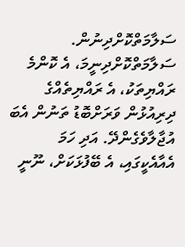ސަލާމަތްކޮށްދިނުން. ސަލާމަތްކޮށްދިނީމަ، އެ ކޮންމެ ރައްޔިތަކު، އެ ރައްޔިތެއްގެ ދިރިއުޅުން ވަރަށްބޮޑު ތަނުން އެބަ އުޖާލާވެގެންދޭ. އަދި ހަމަ އެއާއެކީގައި، އެ ބޭފުޅަކަށް، ނޫނީ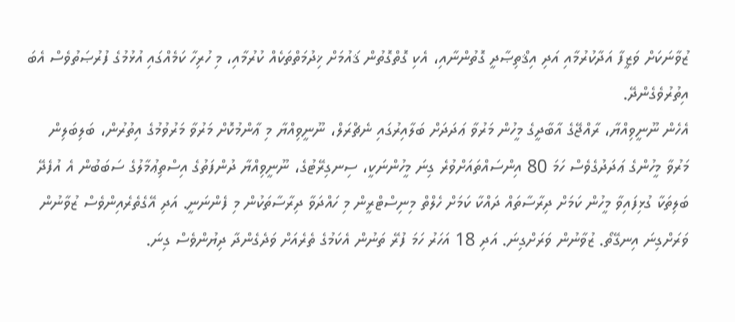ޒުވާނަކަށް ވަޒީފާ އަދާކުރުމާއި އަދި އިޤްތިޞާދީ ގޮތުންނާއި، އެކި ގޮތްގޮތުން ޤައުމަށް ޚިދުމަތްތަކެއް ކުރުމާއި، މި ހުރިހާ ކަމެއްގައި އުޅުމުގެ ފުރުޞަތުވެސް އެބަ އިތުރުވެގެންދޭ.
އެހެން ނޫނީވިއްޔާ، ރާއްޖޭގެ އާބާދީގެ މީހުން މަރުވާ ޢަދަދަށް ބަލާއިރުގައި ނެޗްރަލް، ނޫނީވިއްޔާ މި ޢާންމުކޮށް މަރުވާ މަރުވުމުގެ އިތުރުން، ބަލިބަލިން މަރުވާ މީހުންގެ ޢަދަދުގެވެސް ހަމަ 80 އިންސައްތައަށްވުރެ ގިނަ މީހުންނަކީ، ސިނގިރޭޓުގެ، ނޫނީވިއްޔާ ދުންފަތުގެ އިސްތިޢުމާލުގެ ސަބަބުން އެ އުފެދޭ ބަލިތަކާ ގުޅިފައިވާ މީހުން ކަމަށް ދިރާސާތައް ދައްކާ ކަމަށް ހެލްތް މިނިސްޓްރީން މި ހައްދަވާ ދިރާސާތަކުން މި ފެންނަނީ. އަދި އޭގެތެރެއިންވެސް ޒުވާނުން ވަރަށްގިނަ އިނގޭތޯ. ޒުވާނުން ވަރަށްގިނަ. އަދި 18 އަހަރު ހަމަ ފުރޭ ތަނުން އެކަމުގެ ތެރެއަށް ވަދެގެންދާ ދިޔުންވެސް ގިނަ.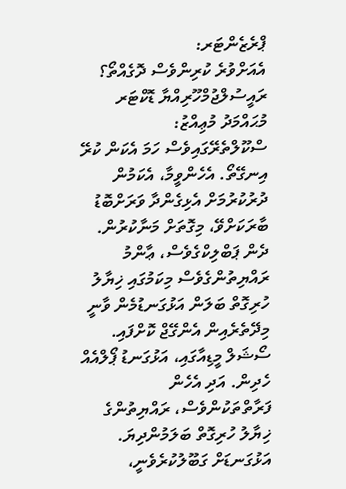ޕްރެޒެންޓަރ:
އެއަށްވުރެ ކުރިންވެސް ދޮގެއްތޯ؟
ރައީސުލްޖުމްހޫރިއްޔާ ޑޮކްޓަރ މުޙައްމަދު މުޢިއްޒު:
ސްކޫލްތެރޭގައިވެސް ހަމަ އެކަން ކުރޭ އިނގޭތޯ. އެހެންވީމާ، އެކަމުން ދުރުކުރުމަށް އެޅިގެންދާ ވަރަށްބޮޑު ބާރަކަށްވޭ، މިގޮތަށް މަނާކުރުން.
ދެން ޕަބްލިކްގެވެސް، ޢާންމު ރައްޔިތުންގެވެސް މިކަމުގައި ޚިޔާލު ހުރިގޮތް ބަލަން އަޅުގަނޑުމެން ވާނީ މިދޭތެރެއިން އެންގޭޖް ކޮށްފައި. ސޯޝަލް މީޑިއާގައި، އަޅުގަނޑު ޕޯލްއެއް ހެދިން. އަދި އެހެން ފަރާތްތަކުންވެސް، ރައްޔިތުންގެ ޚިޔާލު ހުރިގޮތް ބަލަމުންދިޔަ.
އަޅުގަނޑަށް ގަބޫލުކުރެވެނީ،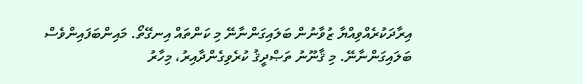އިރާދަކުރެއްވިއްޔާ ޒުވާނުން ބަލައިގަންނާނޭ މި ކަންތައް އިނގޭތޯ. މައިންބަފައިންވެސް ބަލައިގަންނާނޭ. މި ޤާނޫނު ތަޞްދީޤު ކުރެވިގެންދާއިރު، މިހާރު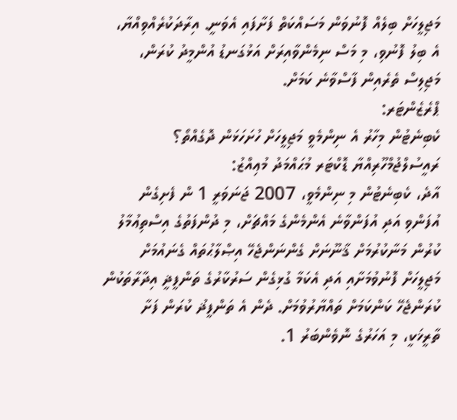މަޖިލީހަށް ބިލެއް ފޮނުވަން މަސައްކަތް ފަށާފައި އެވަނީ. އިރާދަކުރެއްވިއްޔާ، އެ ބިލު ފޮނުވި، މި މަސް ނިމެންވާއިރަށް އަޅުގަނޑު އުންމީދު ކުރަން، މަޖިލިސް ތެރެއިން ފާސްވާނެ ކަމަށް.
ޕްރެޒެންޓަރ:
ކެބިނެޓުން މިހާރު އެ ނިންމެވީ މަޖިލީހަށް ހުށަހަޅަން ދޮގެއްތޯ؟
ރައީސުލްޖުމްހޫރިއްޔާ ޑޮކްޓަރ މުޙައްމަދު މުޢިއްޒު:
އާދެ، ކެބިނެޓުން މި ނިންމެވީ، 2007 ޖަނަވަރީ 1 ން ފެށިގެން އުފަންވި އަދި އުފަންވާނެ އެންމެންގެ މައްޗަށް، މި ދުންފަތުގެ އިސްތިޢުމާލު ކުރުން މަނާކުރުމަށް ޤާނޫނަށް ގެންނަންޖެހޭ އިޞްލާޙުތައް ގެނައުމަށް މަޖިލީހަށް ފޮނުވުމަށާއި އަދި އެކަމާ ގުޅިގެން ސަރުކާރުގެ ތަންފީޛީ އިދާރާތަކުން ކުރަންޖެހޭ ކަންކަމަށް ތައްޔާރުވުމަށް. ދެން އެ ތަންފީޛު ކުރަން ފަށާ ތާރީޚަކީ، މި އަހަރުގެ ނޮވެންބަރު 1.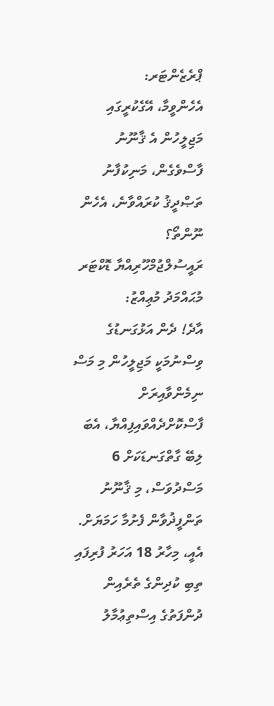ޕްރެޒެންޓަރ:
އެހެންވީމާ، އޭގެކުރީގައި މަޖިލީހުން އެ ޤާނޫނު ފާސްވެގެން، މަނިކުފާނު ތަޞްދީޤު ކުރައްވާނެ، އެހެން ނޫންތޯ؟
ރައީސުލްޖުމްހޫރިއްޔާ ޑޮކްޓަރ މުޙައްމަދު މުޢިއްޒު:
އާދެ! ދެން އަޅުގަނޑުގެ ވިސްނުމަކީ މަޖިލީހުން މި މަސް ނިމެންވާއިރަށް ފާސްކޮށްދެއްވައިފިއްޔާ، އެބަ ލިބޭ ގާތްގަނޑަކަށް 6 މަސްދުވަސް، މި ޤާނޫނު ތަންފީޛުވާން ފެށުމާ ހަމަޔަށް. އެއީ، މިހާރު 18 އަހަރު ފުރިފައި ތިބި ކުދިންގެ ތެރެއިން ދުންފަތުގެ އިސްތިޢުމާލު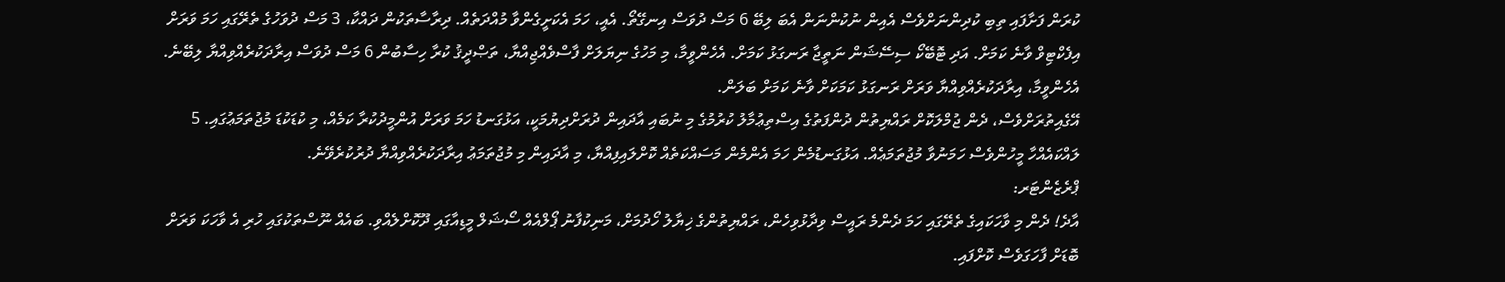ކުރަން ފަށާފައި ތިބި ކުދިންނަށްވެސް އެއިން ނުކުންނަން އެބަ ލިބޭ 6 މަސް ދުވަސް އިނގޭތޯ. އެއީ، ހަމަ އެކަށީގެންވާ މުއްދަތެއް. ދިރާސާތަކުން ދައްކާ، 3 މަސް ދުވަހުގެ ތެރޭގައި ހަމަ ވަރަށް އިފެކްޓިވް ވާނެ ކަމަށް. އަދި ޓޮބޭކޯ ސިސޭޝަން ނަތީޖާ ރަނގަޅު ކަމަށް. އެހެންވީމާ، މި މަހުގެ ނިޔަލަށް ފާސްވެއްޖިއްޔާ، ތަޞްދީޤު ކުރާ ހިސާބުން 6 މަސް ދުވަސް އިރާދަކުރެއްވިއްޔާ ލިބޭނެ. އެހެންވީމާ، އިރާދަކުރެއްވިއްޔާ ވަރަށް ރަނގަޅު ކަމަކަށް ވާނެ ކަމަށް ބަލަން.
އޭގެއިތުރަށްވެސް، ދެން ޖުމްލަކޮށް ރައްޔިތުން ދުންފަތުގެ އިސްތިޢުމާލު ކުރުމުގެ މި ނުބައި އާދައިން ދުރަށްދިޔުމަކީ، އަޅުގަނޑު ހަމަ ވަރަށް އުންމީދުކުރާ ކަމެއް، މި ކުޑަކުޑަ މުޖުތަމަޢުގައި. 5 ލައްކައެއްހާ މީހުންވެސް ހަމަނުވާ މުޖުތަމަޢެއް. އަޅުގަނޑުމެން ހަމަ އެންމެން މަސައްކަތެއް ކޮށްލައިފިއްޔާ، މި އާދައިން މި މުޖުތަމަޢު އިރާދަކުރެއްވިއްޔާ ދުރުކުރެވޭނެ.
ޕްރެޒެންޓަރ:
އާދެ! ދެން މި ވާހަކައިގެ ތެރޭގައި ހަމަ ދެންމެ ރައީސް ވިދާޅުވިހެން، ރައްޔިތުންގެ ޚިޔާލު ހޯދުމަށް، މަނިކުފާނު ޕޯލްއެއް ސޯޝަލް މީޑިއާގައި ދޫކޮށްލެއްވި. ބައެއް ނޫސްތަކުގައި ހުރި އެ ވާހަކަ ވަރަށް ބޮޑަށް ފާހަގަވެސް ކޮށްފައި.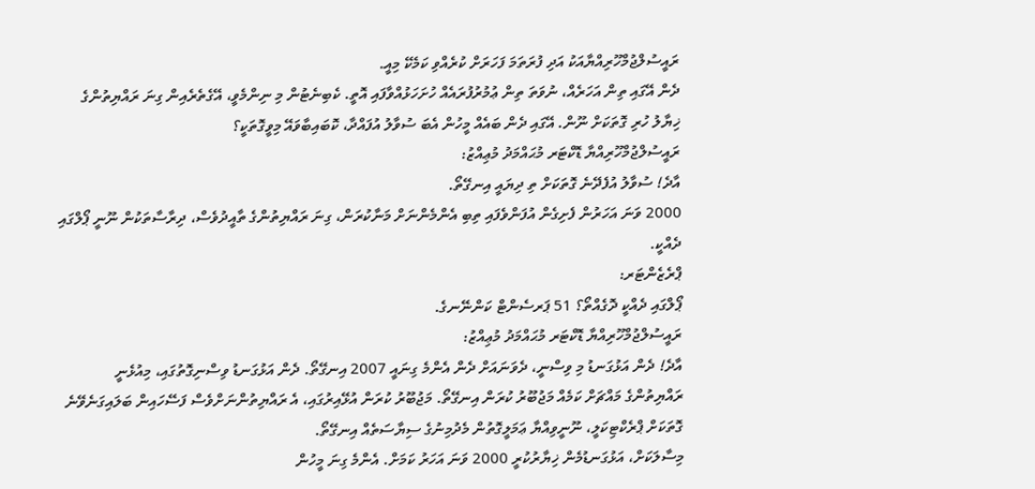ރައީސުލްޖުމްހޫރިއްޔާއަކު އަދި ފުރަތަމަ ފަހަރަށް ކުރެއްވި ކަމެކޭ މިއީ.
ދެން އޭގައި ތިން އަހަރެއް، ނުވަތަ ތިން ޢުމުރުފުރައެއް ހުށަހަޅުއްވާފައި އޮތީ. ކެބިނެޓުން މި ނިންމެވީ، އޭގެތެރެއިން ގިނަ ރައްޔިތުންގެ ޚިޔާލު ހުރި ގޮތަކަށް ނޫން. އޭގައި ދެން ބައެއް މީހުން އެބަ ސުވާލު އުފައްދާ، ކޮބައިބާވައޭ މިވީގޮތަކީ؟
ރައީސުލްޖުމްހޫރިއްޔާ ޑޮކްޓަރ މުޙައްމަދު މުޢިއްޒު:
އާދެ! ސުވާލު އުފެދޭނެ ގޮތަކަށް ތި ދިޔައީ އިނގޭތޯ.
2000 ވަނަ އަހަރުން ފެށިގެން އުފަންވެފައި ތިބި އެންމެންނަށް މަނާކުރަން، ގިނަ ރައްޔިތުންގެ ތާއީދުވެސް، ދިރާސާތަކުން ނޫނީ ޕޯލްގައި ދެއްކީ.
ޕްރެޒެންޓަރ:
ޕޯލްގައި ދެއްކީ ދޮގެއްތޯ؟ 51 ޕަރސެންޓް ކަންނޭނގެ.
ރައީސުލްޖުމްހޫރިއްޔާ ޑޮކްޓަރ މުޙައްމަދު މުޢިއްޒު:
އާދެ! ދެން އަޅުގަނޑު މި ވިސްނީ، ދެވަނައަށް ދެން އެންމެ ގިނައީ 2007 އިނގޭތޯ. ދެން އަޅުގަނޑު ވިސްނިގޮތުގައި، މިއުޅެނީ ރައްޔިތުންގެ މައްޗަށް ކަމެއް މަޖުބޫރު ކުރަން އިނގޭތޯ. މަޖުބޫރު ކުރަން އުޅޭއިރުގައި، އެ ރައްޔިތުންނަށްވެސް ފަސޭހައިން ބަލައިގަނެވޭނެ ގޮތަކަށް ޕްރެކްޓިކަލީ، ނޫނީވިއްޔާ ޢަމަލީގޮތުން މެދުމިނުގެ ސިޔާސަތެއް އިނގޭތޯ.
މިސާލަކަށް، އަޅުގަނޑުމެން ޚިޔާރުކުރީ 2000 ވަނަ އަހަރު ކަމަށް. އެންމެ ގިނަ މީހުން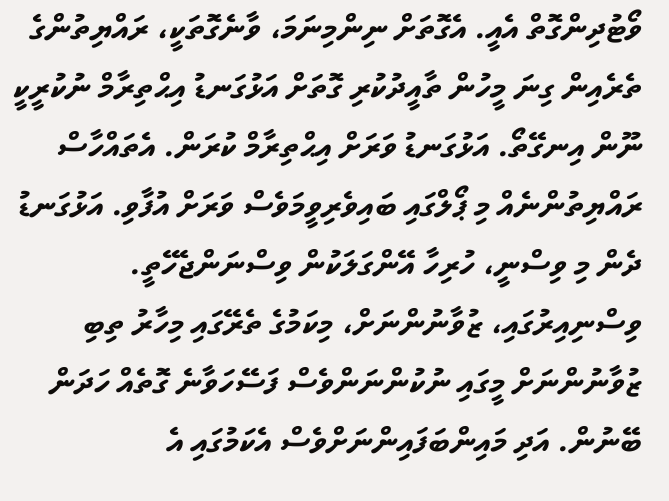ވޯޓުދިންގޮތް އެއީ. އެގޮތަށް ނިންމިނަމަ، ވާނެގޮތަކީ، ރައްޔިތުންގެ ތެރެއިން ގިނަ މީހުން ތާއީދުކުރި ގޮތަށް އަޅުގަނޑު އިޙްތިރާމް ނުކުރީކީ ނޫން އިނގޭތޯ. އަޅުގަނޑު ވަރަށް އިޙްތިރާމް ކުރަން. އެތައްހާސް ރައްޔިތުންނެއް މި ޕޯލްގައި ބައިވެރިވީމަވެސް ވަރަށް އުފާވި. އަޅުގަނޑު ދެން މި ވިސްނީ، ހުރިހާ އޭންގަލަކުން ވިސްނަންޖެހޭތީ. ވިސްނިއިރުގައި، ޒުވާނުންނަށް، މިކަމުގެ ތެރޭގައި މިހާރު ތިބި ޒުވާނުންނަށް މީގައި ނުކުންނަންވެސް ފަސޭހަވާނެ ގޮތެއް ހަދަން ބޭނުން. އަދި މައިންބަފައިންނަށްވެސް އެކަމުގައި އެ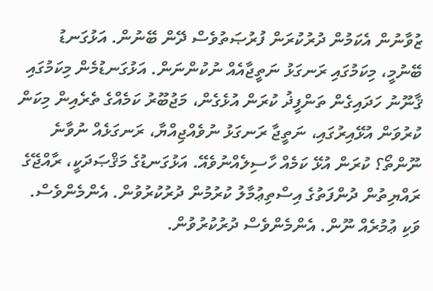ޒުވާނުން އެކަމުން ދުރުކުރަން ފުރުޞަތުވެސް ދޭން ބޭނުން. އަޅުގަނޑު ބޭނުމީ، މިކަމުގައި ރަނގަޅު ނަތީޖާއެއް ނުކުންނަން. އަޅުގަނޑުމެން މިކަމުގައި ޤާނޫނު ހަދައިގެން ތަންފީޛު ކުރަން އުޅެގެން، މަޖުބޫރު ކަމެއްގެ ތެރެއިން މިކަން ކުރުވަން އުޅޭއިރުގައި، ނަތީޖާ ރަނގަޅު ނުވެއްޖިއްޔާ، ރަނގަޅެއް ނުވާނެ ނޫންތޯ؟ ކުރަން އުޅޭ ކަމެއް ހާސިލެއްނުވެއޭ. އަޅުގަނޑުގެ މަޤްޞަދަކީ، ރާއްޖޭގެ ރައްޔިތުން ދުންފަތުގެ އިސްތިޢުމާލު ކުރުމުން ދުރުކުރުވުން. އެންމެންވެސް. ވަކި ޢުމުރެއް ނޫން. އެންމެންވެސް ދުރުކުރުވުން.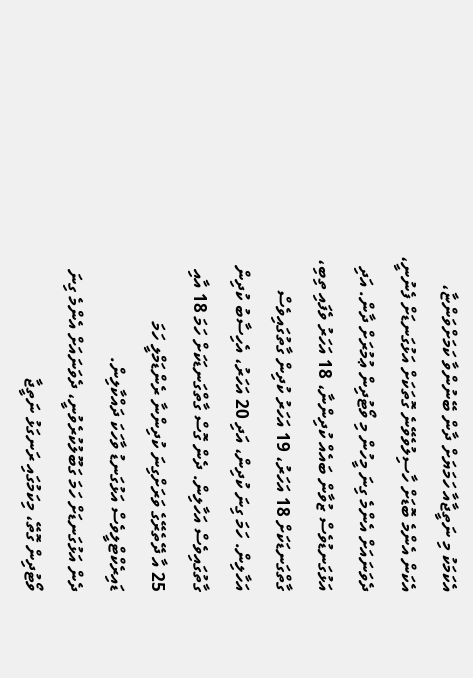އެކަމަކު މި ނަތީޖާއާ ހަމަޔަށް ދާން ބޭނުންވާ ކަމަށްވަންޏާ، އެކަން އެންމެ ބޮޑަށް ހާސިލުވެވޭނެ ގޮތަކަށް އަޅުގަނޑަށް ފެނުނީ، ދެވަނައަށް އެންމެ ގިނަ މީހުން މި ވޯޓުދިން ޢުމުރަށް ދާން. އަދި އަޅުގަނޑުވެސް ޒުވާން ބައެއް ކުދިންނާ، 18 އަހަރު ވެފައި ތިބި، ގާތްގަނޑަކަށް 18 އަހަރު، 19 އަހަރު ކުދިން ގާތުގައިވެސް އަހާލިން. ހަމަ ގިނަ ކުދިން، އަދި 20 އަހަރު، އެހިސާބު ކުދިން ގާތުގައިވެސް އަހާލިން. ދެން ގޮސް ގާތްގަނޑަކަށް ހަމަ 18 އާއި 25 އާ ދޭތެރޭގެ ވަރަށްގިނަ ކުދިންނާ ރެންޑަމްލީ ހަމަ ޑައިރެކްޓްލީވެސް އަޅުގަނޑު ވާހަކަ ދައްކާލިން.
ދެން އަޅުގަނޑަށް ހަމަ ގަބޫލުކުރެވުނީ، ދެވަނައަށް އެންމެ ގިނަ ވޯޓުދިން ގޮތޭ، މިކަމުގައި ރަނގަޅު ނަތީޖާ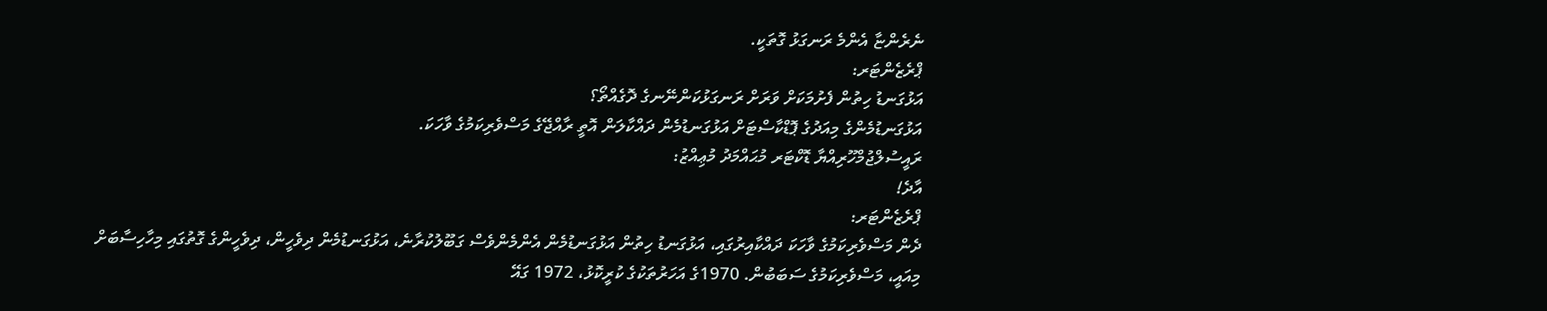ނެރެންޏާ އެންމެ ރަނގަޅު ގޮތަކީ.
ޕްރެޒެންޓަރ:
އަޅުގަނޑު ހިތުން ފެށުމަކަށް ވަރަށް ރަނގަޅުކަންނޭނގެ ދޮގެއްތޯ؟
އަޅުގަނޑުމެންގެ މިއަދުގެ ޕޮޑްކާސްޓަށް އަޅުގަނޑުމެން ދައްކާލަން އޮތީ ރާއްޖޭގެ މަސްވެރިކަމުގެ ވާހަކަ.
ރައީސުލްޖުމްހޫރިއްޔާ ޑޮކްޓަރ މުޙައްމަދު މުޢިއްޒު:
އާދެ!
ޕްރެޒެންޓަރ:
ދެން މަސްވެރިކަމުގެ ވާހަކަ ދައްކާއިރުގައި، އަޅުގަނޑު ހިތުން އަޅުގަނޑުމެން އެންމެންވެސް ގަބޫލުކުރާނެ، އަޅުގަނޑުމެން ދިވެހީން، ދިވެހީންގެ ގޮތުގައި މިހާހިސާބަށް މިއައީ، މަސްވެރިކަމުގެ ސަބަބުން. 1970ގެ އަހަރުތަކުގެ ކުރީކޮޅު، 1972 ގައޭ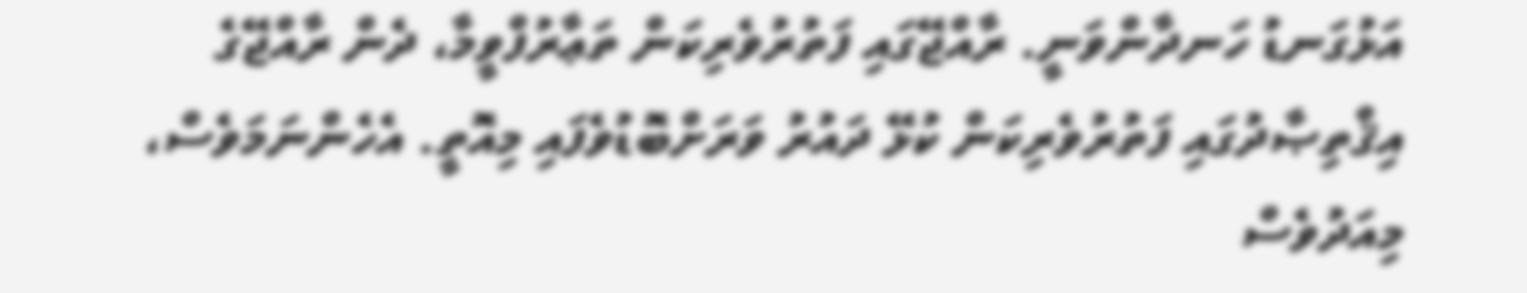އަޅުގަނޑު ހަނދާންވަނީ. ރާއްޖޭގައި ފަތުރުވެރިކަން ތަޢާރުފްވީމާ، ދެން ރާއްޖޭގެ އިޤްތިޞާދުގައި ފަތުރުވެރިކަން ކުޅޭ ދައުރު ވަރަށްބޮޑުވެފައި މިއޮތީ. އެހެންނަމަވެސް، މިއަދުވެސް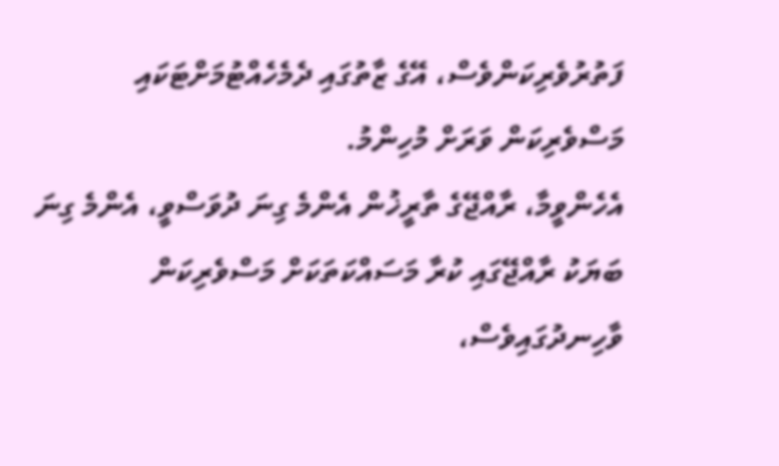ފަތުރުވެރިކަންވެސް، އޭގެ ޒާތުގައި ދެމެހެއްޓުމަށްޓަކައި މަސްވެރިކަން ވަރަށް މުހިންމު.
އެހެންވީމާ، ރާއްޖޭގެ ތާރީޚުން އެންމެ ގިނަ ދުވަސްވީ، އެންމެ ގިނަ ބަޔަކު ރާއްޖޭގައި ކުރާ މަސައްކަތަކަށް މަސްވެރިކަން ވާހިނދުގައިވެސް،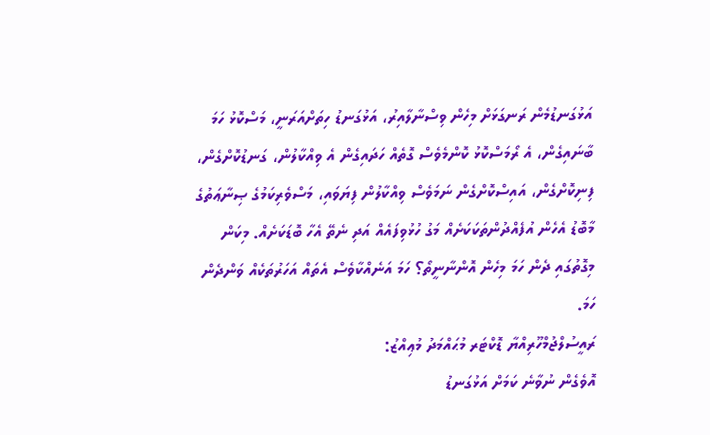އަޅުގަނޑުމެން ރަނގަޅަށް މިހެން ވިސްނާލާއިރު، އަޅުގަނޑު ހިތަށްއަރަނީ، މަސްކޮޅު ހަމަ ބާނައިގެން، އެ ރޯމަސްކޮޅު ކޮންމެވެސް ގޮތެއް ހަދައިގެން އެ ވިއްކާލުން، ގަނޑުކޮށްގެން، ފިނިކޮށްގެން، އައިސްކޮށްގެން ނަމަވެސް ވިއްކާލުން ފިޔަވައި، މަސްވެރިކަމުގެ ޞިނާޢަތުގެ މާބޮޑު އެހެން އުފެއްދުންތަކަކަށެއް މަގު ހުޅުވިފައެއް އަދި ނެތޭ އެހާ ބޮޑަކަށެއް. މިކަން މިގޮތުގައި ދެން ހަމަ މިހެން އޮންނާނީތޯ؟ ހަމަ އަނެއްކާވެސް އެތައް އަހަރުތަކެއް ވަންދެން ހަމަ.
ރައީސުލްޖުމްހޫރިއްޔާ ޑޮކްޓަރ މުޙައްމަދު މުޢިއްޒު:
އޮވެގެން ނުވާނެ ކަމަށް އަޅުގަނޑު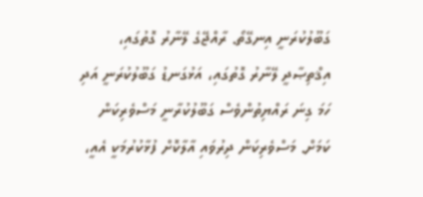ގަބޫލުކުރަނީ އިނގޭތޯ. ރާއްޖޭގެ ލޭނާރު ގޮތުގައި، އިޤްތިޞާދީ ލޭނާރު ގޮތުގައި، އަޅުގަނޑު ގަބޫލުކުރަނީ އަދި ހަމަ ގިނަ ރައްޔިތުންވެސް ގަބޫލުކުރާނީ މަސްވެރިކަން ކަމަށް. މަސްވެރިކަން ދިރުވައި އާލާކޮށް ފުޅާކުރުމަކީ އެއީ،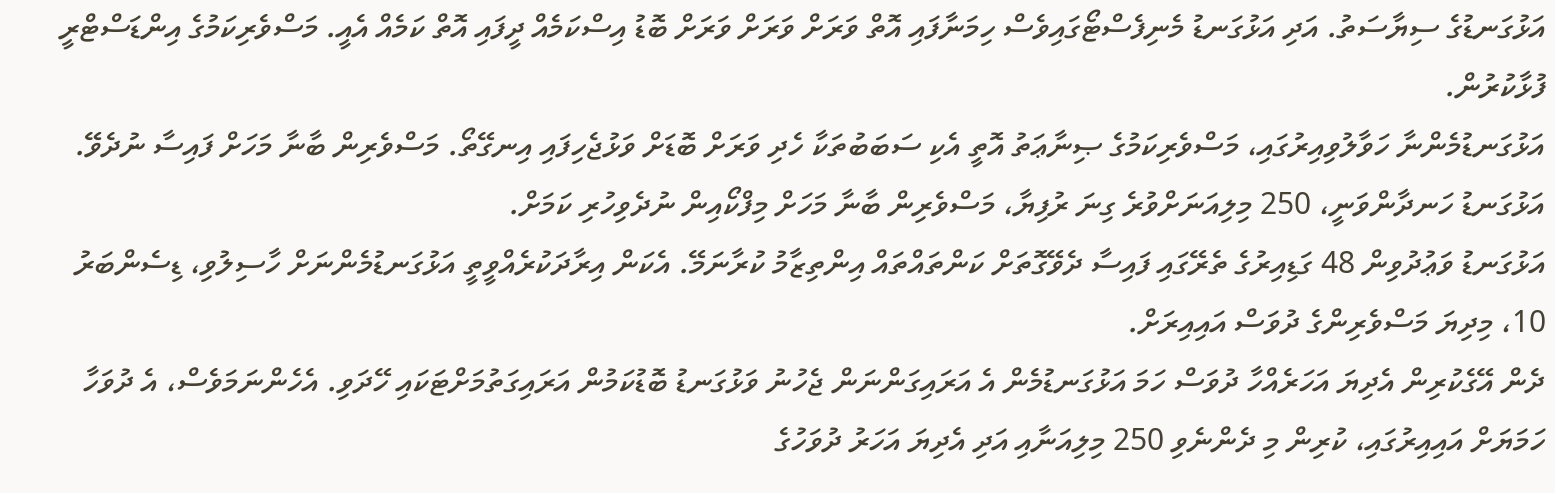އަޅުގަނޑުގެ ސިޔާސަތު. އަދި އަޅުގަނޑު މެނިފެސްޓޯގައިވެސް ހިމަނާފައި އޮތް ވަރަށް ވަރަށް ވަރަށް ބޮޑު އިސްކަމެއް ދީފައި އޮތް ކަމެއް އެއީ. މަސްވެރިކަމުގެ އިންޑަސްޓްރީ ފުޅާކުރުން.
އަޅުގަނޑުމެންނާ ހަވާލުވިއިރުގައި، މަސްވެރިކަމުގެ ޞިނާޢަތު އޮތީ އެކި ސަބަބުތަކާ ހެދި ވަރަށް ބޮޑަށް ވަޅުޖެހިފައި އިނގޭތޯ. މަސްވެރިން ބާނާ މަހަށް ފައިސާ ނުދެވޭ. އަޅުގަނޑު ހަނދާންވަނީ، 250 މިލިއަނަށްވުރެ ގިނަ ރުފިޔާ، މަސްވެރިން ބާނާ މަހަށް މިފްކޯއިން ނުދެވިހުރި ކަމަށް.
އަޅުގަނޑު ވަޢުދުވިން 48 ގަޑިއިރުގެ ތެރޭގައި ފައިސާ ދެވޭގޮތަށް ކަންތައްތައް އިންތިޒާމު ކުރާނަމޭ. އެކަން އިރާދަކުރެއްވީތީ އަޅުގަނޑުމެންނަށް ހާސިލުވި، ޑިސެންބަރު 10، މިދިޔަ މަސްވެރިންގެ ދުވަސް އައިއިރަށް.
ދެން އޭގެކުރިން އެދިޔަ އަހަރެއްހާ ދުވަސް ހަމަ އަޅުގަނޑުމެން އެ އަރައިގަންނަން ޖެހުނު ވަޅުގަނޑު ބޮޑުކަމުން އަރައިގަތުމަށްޓަކައި ހޭދަވި. އެހެންނަމަވެސް، އެ ދުވަހާ ހަމަޔަށް އައިއިރުގައި، ކުރިން މި ދެންނެވި 250 މިލިއަނާއި އަދި އެދިޔަ އަހަރު ދުވަހުގެ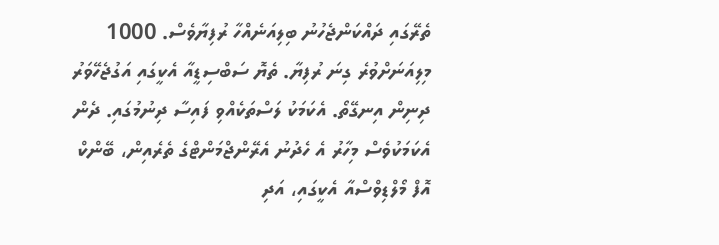ތެރޭގައި ދައްކަންޖެހުނު ބިލިއަނެއްހާ ރުފިޔާވެސް. 1000 މިލިއަނަށްވުރެ ގިނަ ރުފިޔާ. ތެޔޮ ސަބްސިޑީއާ އެކީގައި އަގުޖެހޭވަރު ދިނިން އިނގޭތޯ. އެކަމަކު ލަސްތަކެއްވި ފައިސާ ދިނުމުގައި. ދެން އެކަމަކުވެސް މިހާރު އެ ހެދުނު އެރޭންޖްމަންޓްގެ ތެރެއިން، ބޭންކް އޮފް މޯލްޑިވްސްއާ އެކީގައި، އަދި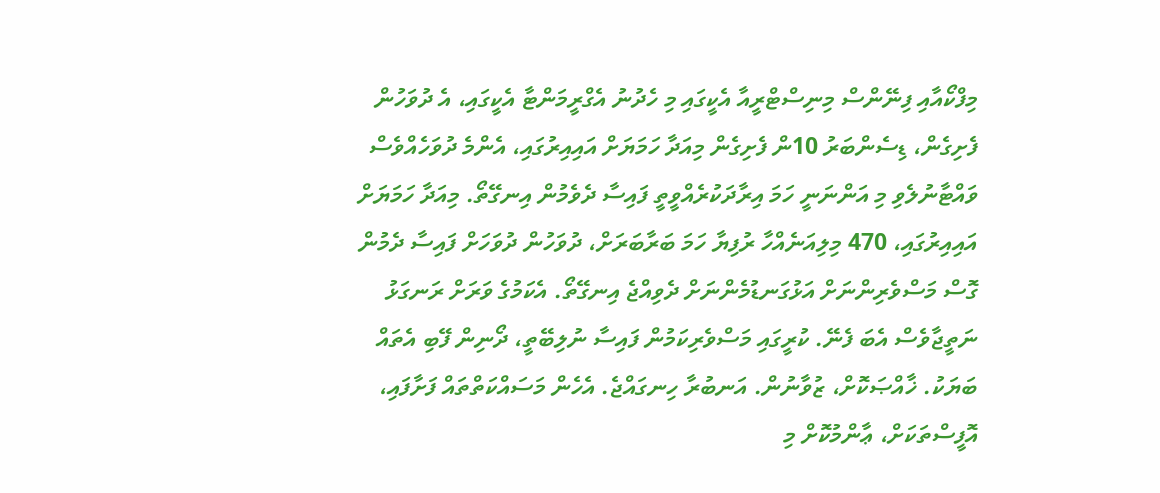މިފްކޯއާއި ފިނޭންސް މިނިސްޓްރީއާ އެކީގައި މި ހެދުނު އެގްރީމަންޓާ އެކީގައި، އެ ދުވަހުން ފެށިގެން، ޑިސެންބަރު 10ން ފެށިގެން މިއަދާ ހަމަޔަށް އައިއިރުގައި، އެންމެ ދުވަހެއްވެސް ވައްޓާނުލެވި މި އަންނަނީ ހަމަ އިރާދަކުރެއްވީތީ ފައިސާ ދެވެމުން އިނގޭތޯ. މިއަދާ ހަމަޔަށް އައިއިރުގައި، 470 މިލިއަނެއްހާ ރުފިޔާ ހަމަ ބަރާބަރަށް، ދުވަހުން ދުވަހަށް ފައިސާ ދެމުން ގޮސް މަސްވެރިންނަށް އަޅުގަނޑުމެންނަށް ދެވިއްޖެ އިނގޭތޯ. އެކަމުގެ ވަރަށް ރަނގަޅު ނަތީޖާވެސް އެބަ ފެނޭ. ކުރީގައި މަސްވެރިކަމުން ފައިސާ ނުލިބޭތީ، ދޯނިން ފޭބި އެތައް ބަޔަކު. ޚާއްޞަކޮށް، ޒުވާނުން. އަނބުރާ ހިނގައްޖެ. އެހެން މަސައްކަތްތައް ފަށާފައި، އޮފީސްތަކަށް، ޢާންމުކޮށް މި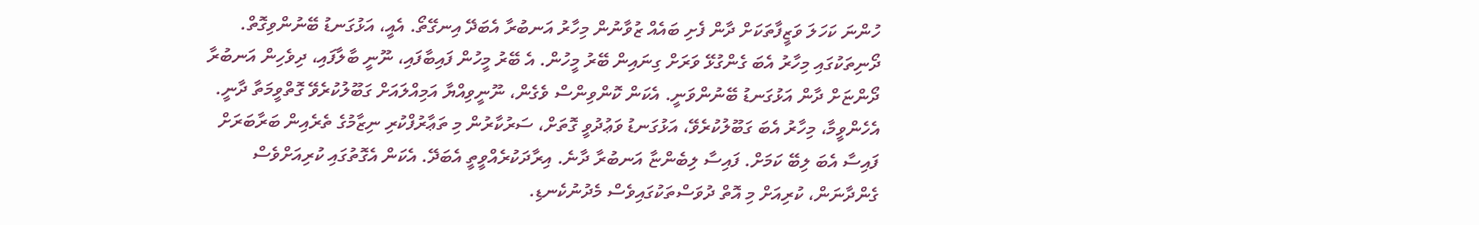ހުންނަ ކަހަލަ ވަޒީފާތަކަށް ދާން ފެށި ބައެއް ޒުވާނުން މިހާރު އަނބުރާ އެބަދޭ އިނގޭތޯ. އެއީ، އަޅުގަނޑު ބޭނުންވިގޮތް. ދޯނިތަކުގައި މިހާރު އެބަ ގެންގުޅޭ ވަރަށް ގިނައިން ބޭރު މީހުން. އެ ބޭރު މީހުން ފައިބާފައި، ނޫނީ ބާލާފައި، ދިވެހިން އަނބުރާ ދޯންޏަށް ދާން އަޅުގަނޑު ބޭނުންވަނީ. އެކަން ކޮންވިންސް ވެގެން، ނޫނީވިއްޔާ އަމިއްލައަށް ގަބޫލުކުރެވޭ ގޮތްވީމަތާ ދާނީ. އެހެންވީމާ، މިހާރު އެބަ ގަބޫލުކުރެވޭ، އަޅުގަނޑު ވަޢުދުވީ ގޮތަށް، ސަރުކާރުން މި ތަޢާރުފްކުރި ނިޒާމުގެ ތެރެއިން ބަރާބަރަށް ފައިސާ އެބަ ލިބޭ ކަމަށް. ފައިސާ ލިބެންޏާ އަނބުރާ ދާނެ. އިރާދަކުރެއްވީތީ އެބަދޭ. އެކަން އެގޮތުގައި ކުރިއަށްވެސް ގެންދާނަން، ކުރިއަށް މި އޮތް ދުވަސްތަކުގައިވެސް މެދުނުކެނޑި.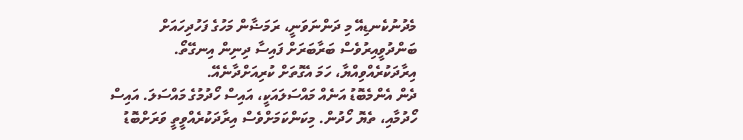މެދުނުކެނޑިއޭ މި ދަންނަވަނީ، ރަމަޟާން މަހުގެ ފަހުދިހައަށް ބަންދުވީއިރުވެސް ބަރާބަރަށް ފައިސާ ދިނިން އިނގޭތޯ. އިރާދަކުރެއްވިއްޔާ، ހަމަ އެގޮތަށް ކުރިއަށްދާނެއޭ.
ދެން އެންމެބޮޑު އަނެއް މައްސަލައަކީ، އައިސް ހޯދުމުގެ މައްސަލަ. އައިސް ހޯދުމާއި، ތެޔޮ ހޯދުން. މިކަންކަމަށްވެސް އިރާދަކުރެއްވީތީ ވަރަށްބޮޑު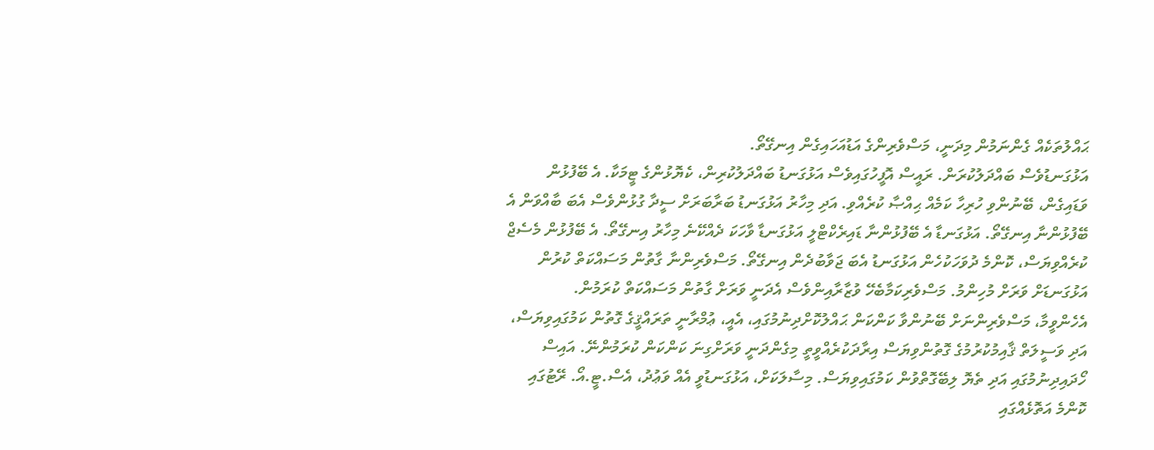ޙައްލުތަކެއް ގެންނަމުން މިދަނީ، މަސްވެރިންގެ އަޑުއަހައިގެން އިނގޭތޯ.
އަޅުގަނޑުވެސް ބައްދަލުކުރަން. ރައީސް އޮފީހުގައިވެސް އަޅުގަނޑު ބައްދަލުކުރިން، ކެޔޮޅުންގެ ޓީމަކާ. އެ ބޭފުޅުން ވަޑައިގެން، ބޭނުންވި ހުރިހާ ކަމެއް ޙިއްޞާ ކުރެއްވި. އަދި މިހާރު އަޅުގަނޑު ބަރާބަރަށް ސީދާ ގުޅުންވެސް އެބަ ބާއްވަން އެ ބޭފުޅުންނާ އިނގޭތޯ. އަޅުގަނޑާ އެ ބޭފުޅުންނާ ޑައިރެކްޓްލީ އަޅުގަނޑާ ވާހަކަ ދެއްކޭނެ މިހާރު އިނގޭތޯ. އެ ބޭފުޅުން މެސެޖް ކުރެއްވިޔަސް، ކޮންމެ ދުވަހަކުހެން އަޅުގަނޑު އެބަ ޖަވާބުދެން އިނގޭތޯ. މަސްވެރިންނާ ގާތުން މަސައްކަތް ކުރުން އަޅުގަނޑަށް ވަރަށް މުހިންމު. މަސްވެރިކަމާބެހޭ ވުޒާރާއިންވެސް އެދަނީ ވަރަށް ގާތުން މަސައްކަތް ކުރަމުން.
އެހެންވީމާ، މަސްވެރިންނަށް ބޭނުންވާ ކަންކަން ޙައްލުކޮށްދިނުމުގައި، އެއީ، ޢުމްރާނީ ތަރައްޤީގެ ގޮތުން ކަމުގައިވިޔަސް، އަދި ވަސީލަތް ޤާއިމުކުރުމުގެ ގޮތުންވިޔަސް އިރާދަކުރެއްވީތީ މިގެންދަނީ ވަރަށްގިނަ ކަންކަން ކުރަމުންނޭ. އައިސް ހޯދައިދިނުމުގައި އަދި ތެޔޮ ލިބޭގޮތްވުން ކަމުގައިވިޔަސް. މިސާލަކަށް، އަޅުގަނޑުވީ އެއް ވަޢުދު، އެސް.ޓީ.އޯ. ރޭޓުގައި ކޮންމެ އަތޮޅެއްގައި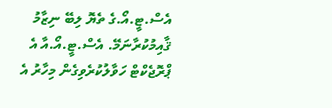އެސް.ޓީ.އޯ.ގެ ތެޔޮ ލިބޭ ނިޒާމު ޤާއިމުކުރާނަމޭ. އެސް.ޓީ.އޯ.އާ އެ ޕްރޮޖެކްޓް ހަވާލުކުރެވިގެން މިހާރު އެ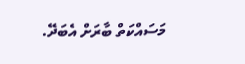މަސައްކަތް ބާރަށް އެބަދޭ.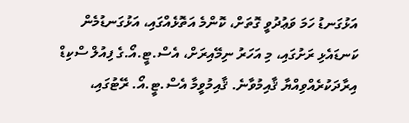އަޅުގަނޑު ހަމަ ވަޢުދުވީ ގޮތަށް، ކޮންމެ އަތޮޅެއްގައި، އަޅުގަނޑުމެން ކަނޑައެޅި ރަށުގައި، މި އަހަރު ނިމޭއިރަށް، އެސް.ޓީ.އޯ.ގެ ފިއުލް ސްކިޑް އިރާދަކުރެއްވިއްޔާ ޤާއިމުވާނެ. ޤާއިމުވީމާ އެސް.ޓީ.އޯ. ރޭޓުގައި،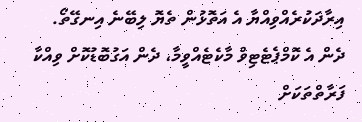އިރާދަކުރެއްވިއްޔާ އެ އަތޮޅުން ތެޔޮ ލިބޭނެ އިނގޭތޯ. ދެން އެ ކޮމްޕެޓެޓިވް މާކެޓެއްވީމާ، ދެން އަގުބޮޑުކޮށް ވިއްކާ ފަރާތްތަކަށް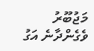މަޖުބޫރު ވެގެންދާނެ އަގު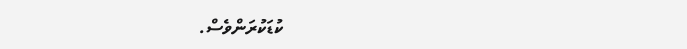ކުޑަކުރަންވެސް.